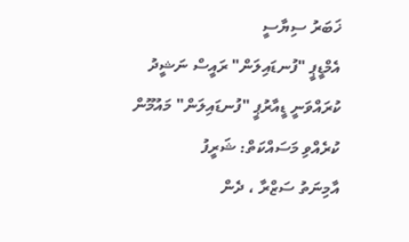ޚަބަރު ސިޔާސީ
އެމްޑީޕީ "ފުނޑައިލަން" ރައީސް ނަޝީދު ކުރައްވަނީ ޑީއާރުޕީ "ފުނޑައިލަން" މައުމޫން ކުރެއްވި މަސައްކަތް: ޝަރީފު
އާމިނަތު ސަޒްރާ ، ދެން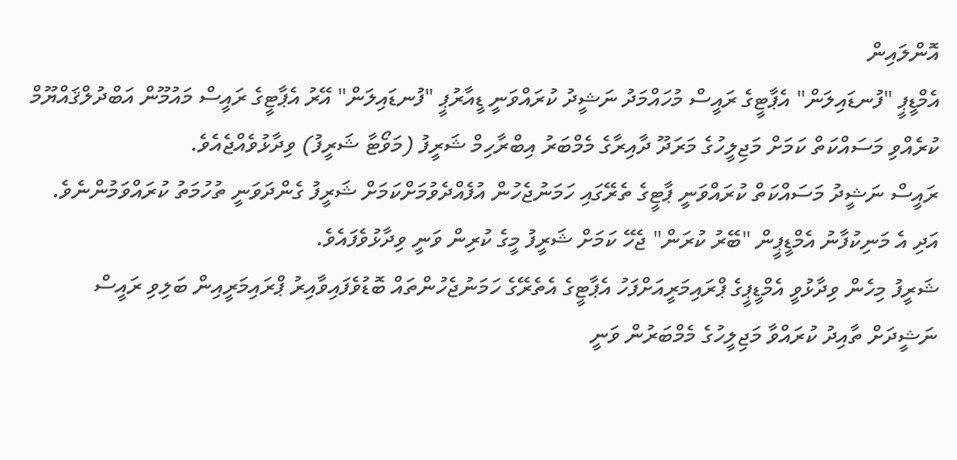އޮންލައިން
އެމްޑީޕީ "ފުނޑައިލަން" އެޕާޓީގެ ރައީސް މުހައްމަދު ނަޝީދު ކުރައްވަނީ ޑީއާރުޕީ "ފުނޑައިލަން" އޭރު އެޕާޓީގެ ރައީސް މައުމޫން އަބްދުލްޤައްޔޫމް ކުރެއްވި މަސައްކަތް ކަމަށް މަޖިލީހުގެ މަރަދޫ ދާއިރާގެ މެމްބަރު އިބްރާހިމް ޝަރީފު (މަވޯޓާ ޝަރީފު) ވިދާޅުވެއްޖެއެވެ.
ރައީސް ނަޝީދު މަސައްކަތް ކުރައްވަނީ ޕާޓީގެ ތެރޭގައި ހަމަނުޖެހުން އުފެއްދެވުމަށްކަމަށް ޝަރީފު ގެންދަވަނީ ތުހުމަތު ކުރައްވަމުންނެވެ. އަދި އެ މަނިކުފާނު އެމްޑީޕީން "ބޭރު ކުރަން" ޖެހޭ ކަމަށް ޝަރީފު މީގެ ކުރިން ވަނީ ވިދާޅުވެފައެވެ.
ޝަރީފު މިހެން ވިދާޅުވީ އެމްޑީޕީގެ ޕްރައިމަރީއަށްފަހު އެޕާޓީގެ އެތެރޭގެ ހަމަނުޖެހުންތައް ބޮޑުވެފައިވާއިރު ޕްރައިމަރީއިން ބަލިވި ރައީސް ނަޝީދަށް ތާއިދު ކުރައްވާ މަޖިލީހުގެ މެމްބަރުން ވަނީ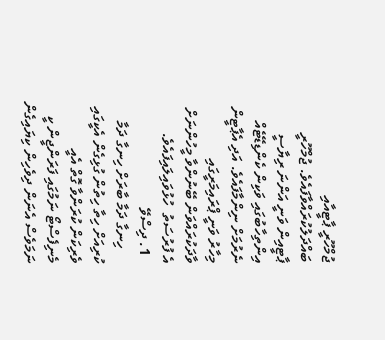ޖުމްހޫރީ ޕާޓީއާއި ބައްދަލުކުރައްވާފައެވެ. ޖުމްހޫރީ ޕާޓީއިން ވަނީ އަންނަ ރިޔާސީ އިންތިހާބުގައި ވަކިން ކެންޑިޑޭޓެއް ނެރުމަށް ނިންމާފައެވެ. އަދި އެޕާޓީން މިހާރު ވަނީ ޕްރައިމަރީގައި ވާދަކުރައްވަން ބޭނުންވާ މީހުންނަށް އެ ފުރުސަތު  ހުޅުވައިލައިފައެވެ.
  1. ދިސްވޭ
    ހިނގާ ދަމާ ބާރަށް ހިނގާ ދަމާ ކުރިއަށް ހިތާ ހިތުން ގުޅިގެން އެކީގައި ވެރިކަން ކުރަންވާ ގޮތް އެއީ މެނިފެސްޓޯ ނަމުގައި ފަރަންޖީން ކީ ނަމަވެސް އެނަން ދިވެހިން ކިޔައިގެން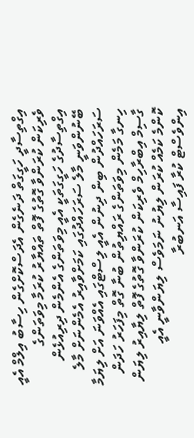އިގްތިސާދީ ހަގީގަތް ދަނެގެން އެދަސްކޮށްގެން ހިސާބު އިލްމް އެއީ ވެރިކަން ކުރަންވާ ގޮތުގެ ފޮތް ތައްޔާރު ކުރަމާ މިވަތަންގެ އިގްތިސާދުގެ ހަގީގަތަކީ އެއީ މިވަތަންގެ އެންމެން ދިރިއުޅެން ބޭނުންވަނީ މާލެ ސަރަހައްދުގައި ކަމަށްވާއިރު އެމެންނަށް މާލެ ސަރަހައްދުން ބިން ދިނުން އެއީ ލިސްޓްގައި އެއްވަނަ އަށް ލިޔަމާ ހިނގާ މަމެން މިވަތަންގެ ރައްޔިތުން ބުނާ ގޮތް މިފަހަރު ހަދަން ގާސިމް އިބްރާހިމް ވެރިކަން ކުރަންވާ ގޮތުގެ ފޮތް ލިޔާއިރު ލިޔަން ކޮންމެ ކަމެއް ކުރަން ލިޔުނު ނަމަވެސް ލިޔަންވާނީ އެއީ އިންވެސްޓް ކުރާ ފައިސާ އަނބުރާ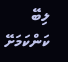ލިބޭ ކަންކަމަށޭ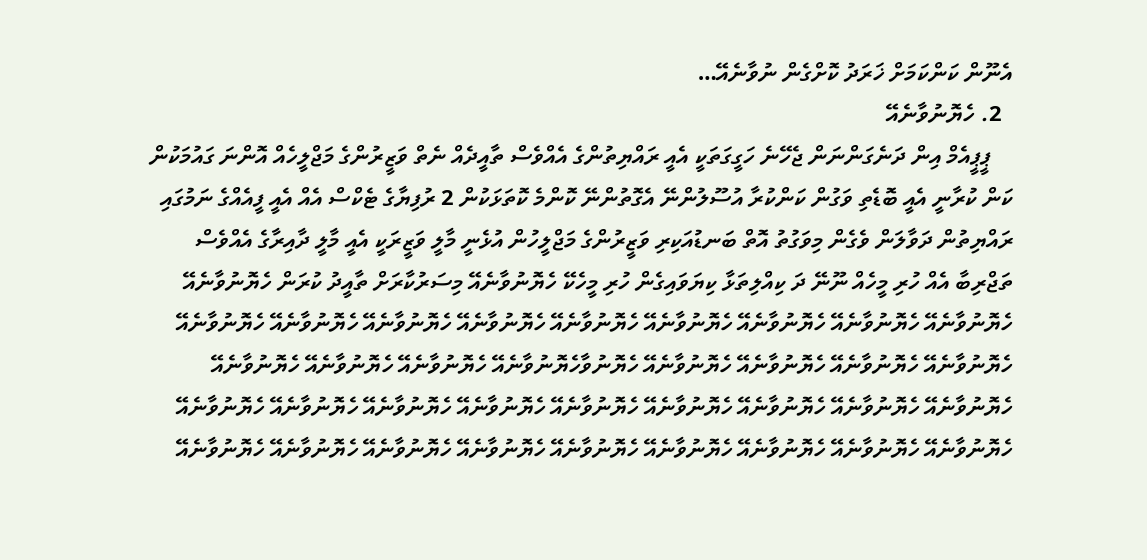އެނޫން ކަންކަމަށް ޚަރަދު ކޮށްގެން ނުވާނެއޭ…
  2. ހެޔޮނުވާނެއޭ
    ޕީޕީއެމް އިން ދަނެގަންނަން ޖެހޭނެ ހަގީގަތަކީ އެއީ ރައްޔިތުންގެ އެއްވެސް ތާއީދެއް ނެތް ވަޒީރުންގެ މަޖްލީހެއް އޮންނަ ގައުމަކުން ކަން ކުރާނީ އެއީ ބޮޑެތި ވަގުން ކަންކުރާ އުސޫލުންނޭ އެގޮތުންނޭ ކޮންމެ ކޮތަޅަކުން 2 ރުފިޔާގެ ޓެކްސް އެއް އެއީ ފީއެއްގެ ނަމުގައި ރައްޔިތުން ދަވާލަން ވެގެން މިވަގުތު އޮތް ބަނޑުއަކިރި ވަޒީރުންގެ މަޖްލީހުން އުޅެނީ މާލީ ވަޒީރަކީ އެއީ މާލީ ދާއިރާގެ އެއްވެސް ތަޖްރިބާ އެއް ހުރި މީހެއް ނޫނޭ ދަ ކިއްލިތަޅާ ކިޔަވައިގެން ހުރި މީހެކޭ ހެޔޮނުވާނެއޭ މިސަރުކާރަށް ތާއީދު ކުރަން ހެޔޮނުވާނެއޭ ހެޔޮނުވާނެއޭ ހެޔޮނުވާނެއޭ ހެޔޮނުވާނެއޭ ހެޔޮނުވާނެއޭ ހެޔޮނުވާނެއޭ ހެޔޮނުވާނެއޭ ހެޔޮނުވާނެއޭ ހެޔޮނުވާނެއޭ ހެޔޮނުވާނެއޭ ހެޔޮނުވާނެއޭ ހެޔޮނުވާނެއޭ ހެޔޮނުވާނެއޭ ހެޔޮނުވާނެއޭ ހެޔޮނުވާހެޔޮނުވާނެއޭ ހެޔޮނުވާނެއޭ ހެޔޮނުވާނެއޭ ހެޔޮނުވާނެއޭ ހެޔޮނުވާނެއޭ ހެޔޮނުވާނެއޭ ހެޔޮނުވާނެއޭ ހެޔޮނުވާނެއޭ ހެޔޮނުވާނެއޭ ހެޔޮނުވާނެއޭ ހެޔޮނުވާނެއޭ ހެޔޮނުވާނެއޭ ހެޔޮނުވާނެއޭ ހެޔޮނުވާނެއޭ ހެޔޮނުވާނެއޭ ހެޔޮނުވާނެއޭ ހެޔޮނުވާނެއޭ ހެޔޮނުވާނެއޭ ހެޔޮނުވާނެއޭ ހެޔޮނުވާނެއޭ ހެޔޮނުވާނެއޭ ހެޔޮނުވާނެއޭ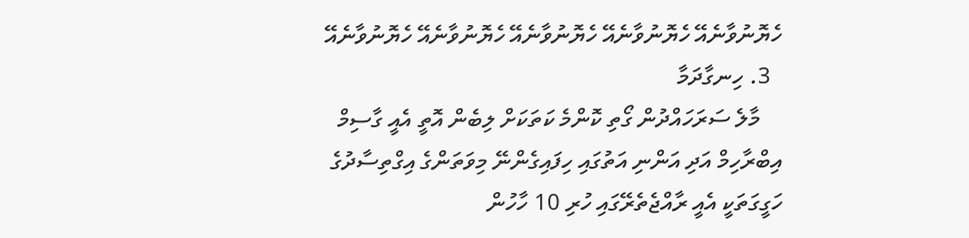ހެޔޮނުވާނެއޭ ހެޔޮނުވާނެއޭ ހެޔޮނުވާނެއޭ ހެޔޮނުވާނެއޭ ހެޔޮނުވާނެއޭ
  3. ހިނގާދަމާ
    މާލެ ސަރަހައްދުން ގޯތި ކޮންމެ ކަތަކަށް ލިބެން އޮތީ އެއީ ގާސިމް އިބްރާހިމް އަދި އަންނި އަތުގައި ހިފައިގެންނޭ މިވަތަންގެ އިގްތިސާދުގެ ހަގީގަތަކީ އެއީ ރާއްޖެތެރޭގައި ހުރި 10 ހާހުން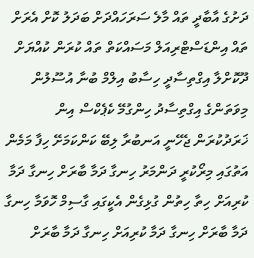ދަށުގެ އާބާދީ ތައް މާލެ ސަރަހައްދަށް ބަދަލު ކޮށް އެރަށް ތައް އިންޑަސްޓްރިއަލް މަސައްކަތް ތައް ކުރަން ކުއްޔަށް ދޫކޮށްލާ އިގްތިސާދީ ހިސާބު އިލްމް ބުނާ އުސޫލުން މިވަތަންގެ އިގްތިސާދު ހިންގުމޭ ކެޕެކްސް އިން ޚަރަދުކުރަން ޖެހޭނީ އަނބުރާ ލިބޭ ކަންކަމަށޭ ހިފާ މަމެން އަތުގައި މިރޯކުރީ ދަންމަރު ހިނގާ ދަމާ ބާރަށް ހިނގާ ދަމާ ކުރިއަށް ހިތާ ހިތުން ގުޅިގެން އެކީގައި ގާސިމް ހޮވަމާ ހިނގާ ދަމާ ބާރަށް ހިނގާ ދަމާ ކުރިއަށް ހިނގާ ދަމާ ބާރަށް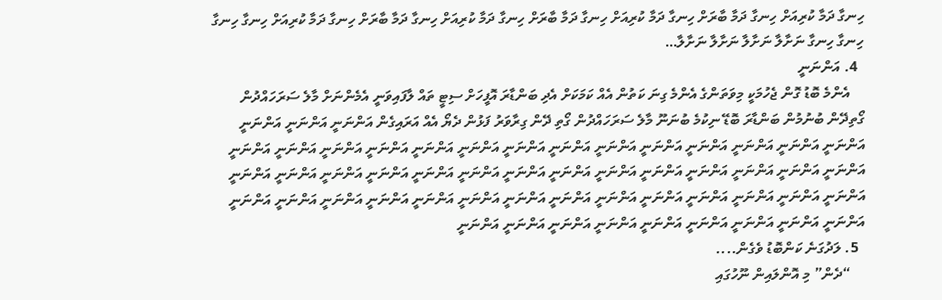ހިނގާ ދަމާ ކުރިއަށް ހިނގާ ދަމާ ބާރަށް ހިނގާ ދަމާ ކުރިއަށް ހިނގާ ދަމާ ބާރަށް ހިނގާ ދަމާ ކުރިއަށް ހިނގާ ދަމާ ބާރަށް ހިނގާ ދަމާ ކުރިއަށް ހިނގާ ހިނގާ ހިނގާ ހިނގާ ނަށާލާ ނަށާލާ ނަށާލާ ނަށާލާ…
  4. އަންނަނީ
    އެންމެ ބޮޑު ގޮން ޖެހުމަކީ މިވަތަންގެ އެންމެ ގިނަ ކަތުން އެއް ކަމަކަށް އެދި ބަންޑާރަ އޮފީހަށް ސިޓީ ތައް ލާފައިވަނީ އެމެންނަށް މާލެ ސަރަހައްދުން ގޯތިދޭން ބުނުމުން ބަންޑާރަ ބޮޑޭ ނިކުމެ ބުނަނޫ މާލެ ސަރަހައްދުން ގޯތި ދޭން ގިރާވަރު ފަޅުން ދެޔޯ އެއް އަރައިގެން އަންނަނީ އަންނަނީ އަންނަނީ އަންނަނީ އަންނަނީ އަންނަނީ އަންނަނީ އަންނަނީ އަންނަނީ އަންނަނީ އަންނަނީ އަންނަނީ އަންނަނީ އަންނަނީ އަންނަނީ އަންނަނީ އަންނަނީ އަންނަނީ އަންނަނީ އަންނަނީ އަންނަނީ އަންނަނީ އަންނަނީ އަންނަނީ އަންނަނީ އަންނަނީ އަންނަނީ އަންނަނީ އަންނަނީ އަންނަނީ އަންނަނީ އަންނަނީ އަންނަނީ އަންނަނީ އަންނަނީ އަންނަނީ އަންނަނީ އަންނަނީ އަންނަނީ އަންނަނީ އަންނަނީ އަންނަނީ އަންނަނީ އަންނަނީ އަންނަނީ އަންނަނީ އަންނަނީ އަންނަނީ އަންނަނީ އަންނަނީ އަންނަނީ އަންނަނީ އަންނަނީ އަންނަނީ
  5. ލަދުގަނެ ކަންބޮޑު ވެގެން....
    “ދެން” މި އޮންލައިން ނޫހުގައި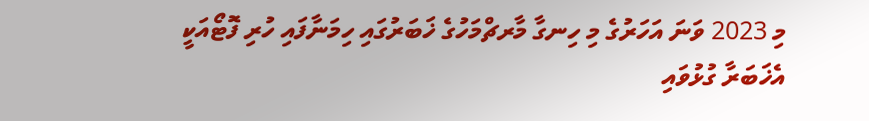މި 2023 ވަނަ އަހަރުގެ މި ހިނގާ މާރޗްމަހުގެ ޚަބަރުގައި ހިމަނާފައި ހުރި ފޮޓޯއަކީ އެޚަބަރާ ގުޅުވައި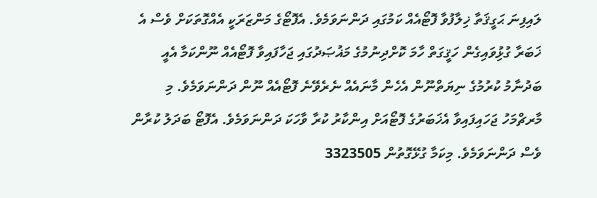ލައިފިނަ ޙަގީޤަތާ ޚިލާފުވާ ފޮޓޯއެއް ކަމުގައި ދަންނަވަމެވެ. އެފޮޓޯގެ މަންޒަރަކީ އެއްގޮތަކަށް ވެސް އެ ޚަބަރާ ގުޅިުވައިގެން ހަޤީގަތް ހާމަ ކޮށްދިނުމުގެ މަޣުޞަދުގައި ޖަހާފައިވާ ފޮޓޯއެއް ނޫންކަމާ އެއީ ބަދުނާމު ކުރުމުގެ ނިޔަތްނޫން އެހެން މާނައެއް ނެރެވޭނެ ފޮޓޯއެއް ނޫން ދަންނަވަމެވެ. މި މާރޗްމަހު ޖަހައިފައިވާ އެޚަބަރުގެ ފޮޓޯއަށް އިންކާރު ކުރާ ވާހަކަ ދަންނަވަމެވެ. އެފޮޓޯ ބަދަލު ކުރާން ވެސް ދަންނަވަމެވެ. މިކަމާ ގުޅޭގޮތުން 3323505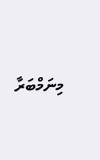މިނަމްބަރާ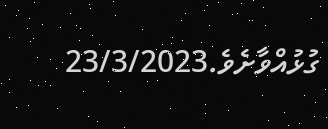ގުޅުއްވާށެވެ.23/3/2023